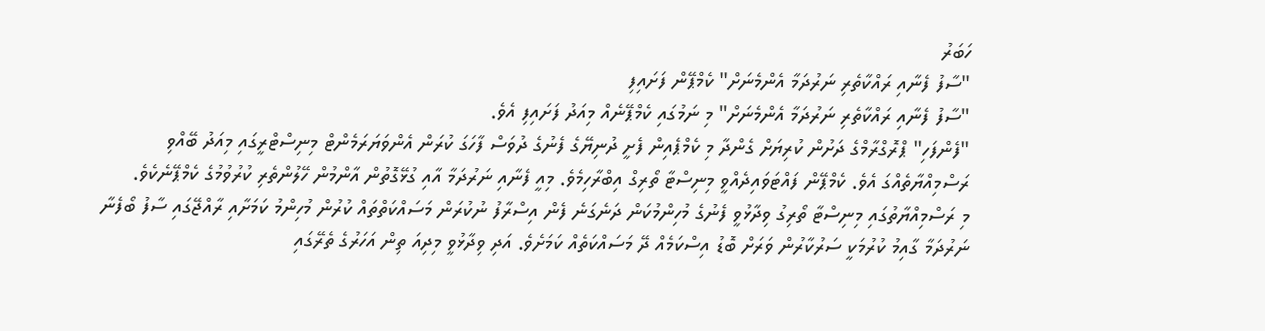ހަބަރު
"ސާފު ފެނާއި ރައްކާތެރި ނަރުދަމާ އެންމެނަށް" ކެމްޕޭން ފަށައިފި
"ސާފު ފެނާއި ރައްކާތެރި ނަރުދަމާ އެންމެނަށް" މި ނަމުގައި ކެމްޕޭނެއް މިއަދު ފަށައިފި އެވެ.
"ފެންފަހި" ޕްރޮގްރާމްގެ ދަށުން ކުރިޔަށް ގެންދާ މި ކެމްޕެއިން ފެށީ ދުނިޔޭގެ ފެނުގެ ދުވަސް ފާހަގަ ކުރަން އެންވަޔަރަމެންޓް މިނިސްޓްރީގައި މިއަދު ބޭއްވި ރަސްމިއްޔާތެއްގަ އެވެ. ކެމްޕޭން ފައްޓަވައިދެއްވީ މިނިސްޓާ ތޯރިގް އިބްރާހިމެވެ. މިއީ ފެނާއި ނަރުދަމާ އާއި ގުޅޭގޮތުން އާންމުން ހޭލުންތެރި ކުރުވުމުގެ ކެމްޕޭނެކެވެ.
މި ރަސްމިއްޔާތުގައި މިނިސްޓާ ތޯރިގު ވިދާޅުވީ ފެނުގެ މުހިންމުކަން ދަނެގަނެ ފެން އިސްރާފު ނުކުރަން މަސައްކަތްތައް ކުރުން މުހިންމު ކަމަށާއި ރާއްޖޭގައި ސާފު ބޯފެނާ ނަރުދަމާ ގާއިމު ކުރުމަކީ ސަރުކާރުން ވަރަށް ބޮޑު އިސްކަމެއް ދޭ މަސައްކަތެއް ކަމަށެވެ. އަދި ވިދާޅުވީ މިދިއަ ތިން އަހަރުގެ ތެރޭގައި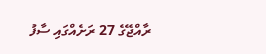ރާއްޖޭގެ 27 ރަށެއްގައި ސާފު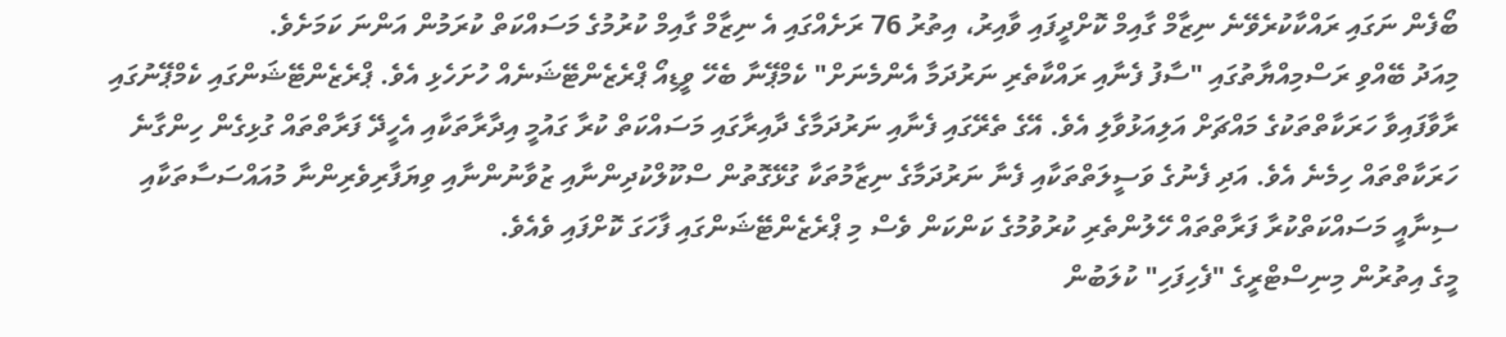ބޯފެން ނަގައި ރައްކާކުރެވޭނެ ނިޒާމް ގާއިމް ކޮށްދީފައި ވާއިރު، އިތުރު 76 ރަށެއްގައި އެ ނިޒާމް ގާއިމް ކުރުމުގެ މަސައްކަތް ކުރަމުން އަންނަ ކަމަށެވެ.
މިއަދު ބޭއްވި ރަސްމިއްޔާތުގައި "ސާފު ފެނާއި ރައްކާތެރި ނަރުދަމާ އެންމެނަށް" ކެމްޕޭނާ ބެހޭ ވީޑިއޯ ޕްރެޒެންޓޭޝަނެއް ހުށަހެޅި އެވެ. ޕްރެޒެންޓޭޝަންގައި ކެމްޕޭނުގައި ރާވާފައިވާ ހަރަކާތްތަކުގެ މައްޗަށް އަލިއަޅުވާލި އެވެ. އޭގެ ތެރޭގައި ފެނާއި ނަރުދަމާގެ ދާއިރާގައި މަސައްކަތް ކުރާ ގައުމީ އިދާރާތަކާއި އެހީދޭ ފަރާތްތައް ގުޅިގެން ހިންގާނެ ހަރަކާތްތައް ހިމެނެ އެވެ. އަދި ފެނުގެ ވަސީލަތްތަކާއި ފެނާ ނަރުދަމާގެ ނިޒާމުތަކާ ގުޅޭގޮތުން ސްކޫލްކުދިންނާއި ޒުވާނުންނާއި ވިޔަފާރިވެރިންނާ މުއައްސަސާތަކާއި ސިނާއީ މަސައްކަތްކުރާ ފަރާތްތައް ހޭލުންތެރި ކުރުވުމުގެ ކަންކަން ވެސް މި ޕްރެޒެންޓޭޝަންގައި ފާހަގަ ކޮށްފައި ވެއެވެ.
މީގެ އިތުރުން މިނިސްޓްރީގެ "ފެހިފަހި" ކުލަބުން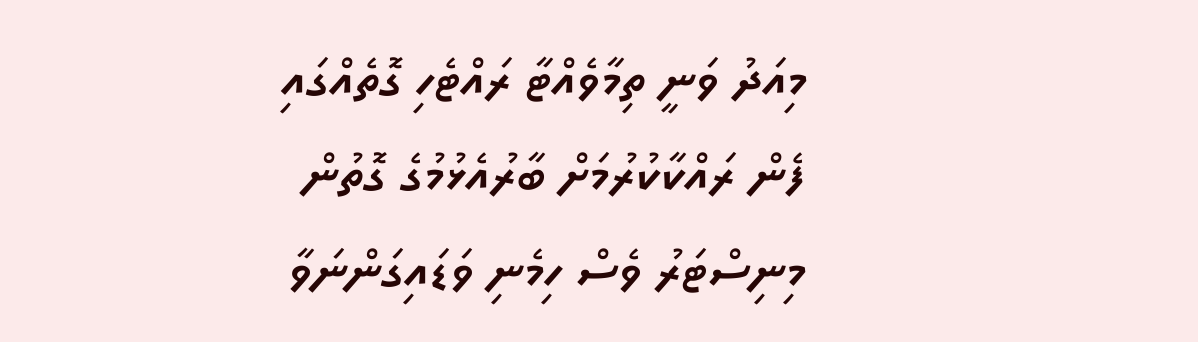މިއަދު ވަނީ ތިމާވެއްޓާ ރައްޓެހި ގޮތެއްގައި ފެން ރައްކާކުރުމަށް ބާރުއެޅުމުގެ ގޮތުން މިނިސްޓަރު ވެސް ހިމެނި ވަޑައިގަންނަވާ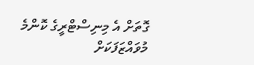ގޮތަށް އެ މިނިސްޓްރީގެ ކޮންމެ މުވައްޒަފަކަށް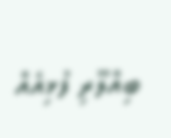ބިއްލޫރި ފުޅިއެއް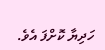ހަދިޔާ ކޮށްފަ އެވެ.